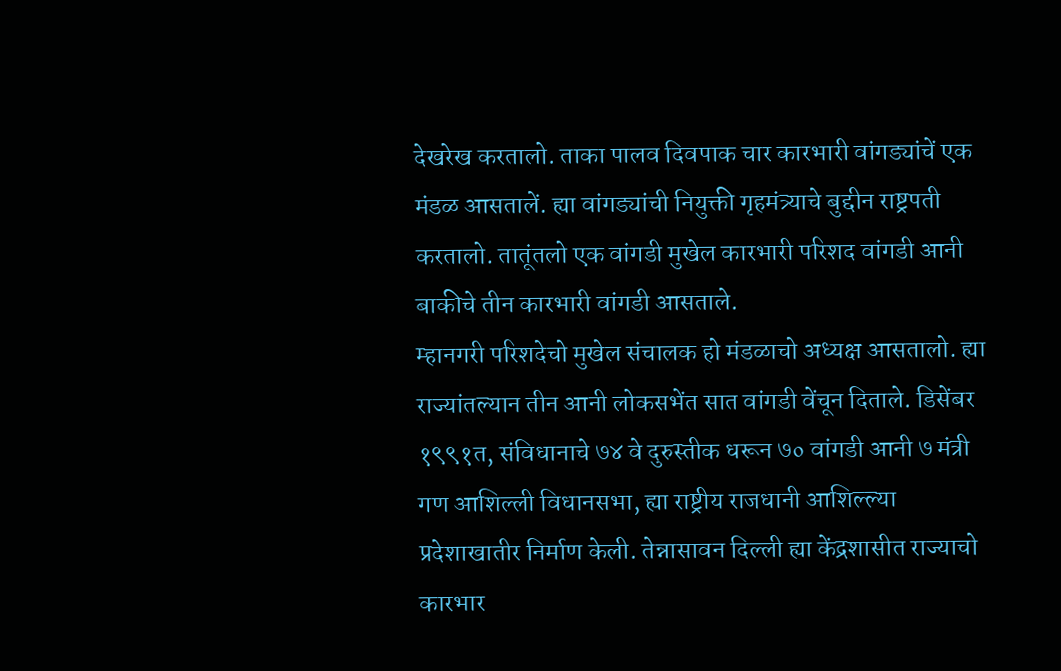देखरेख करतालो. ताका पालव दिवपाक चार कारभारी वांगड्यांचें एक मंडळ आसतालें. ह्या वांगड्यांची नियुक्ती गृहमंत्र्याचे बुद्दीन राष्ट्रपती करतालो. तातूंतलो एक वांगडी मुखेल कारभारी परिशद वांगडी आनी बाकीचे तीन कारभारी वांगडी आसताले.
म्हानगरी परिशदेचो मुखेल संचालक हो मंडळाचो अध्यक्ष आसतालो. ह्या राज्यांतल्यान तीन आनी लोकसभेंत सात वांगडी वेंचून दिताले. डिसेंबर १९९१त, संविधानाचे ७४ वे दुरुस्तीक धरून ७० वांगडी आनी ७ मंत्री गण आशिल्ली विधानसभा, ह्या राष्ट्रीय राजधानी आशिल्ल्या प्रदेशाखातीर निर्माण केली. तेन्नासावन दिल्ली ह्या केंद्रशासीत राज्याचो कारभार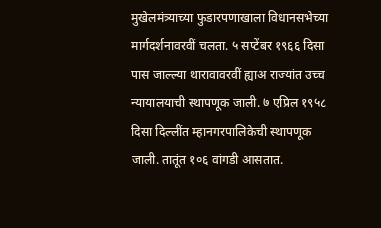मुखेलमंत्र्याच्या फुडारपणाखाला विधानसभेच्या मार्गदर्शनावरवीं चलता. ५ सप्टेंबर १९६६ दिसा पास जाल्ल्या थारावावरवीं ह्याअ राज्यांत उच्च न्यायालयाची स्थापणूक जाली. ७ एप्रिल १९५८ दिसा दिल्लींत म्हानगरपालिकेची स्थापणूक जाली. तातूंत १०६ वांगडी आसतात.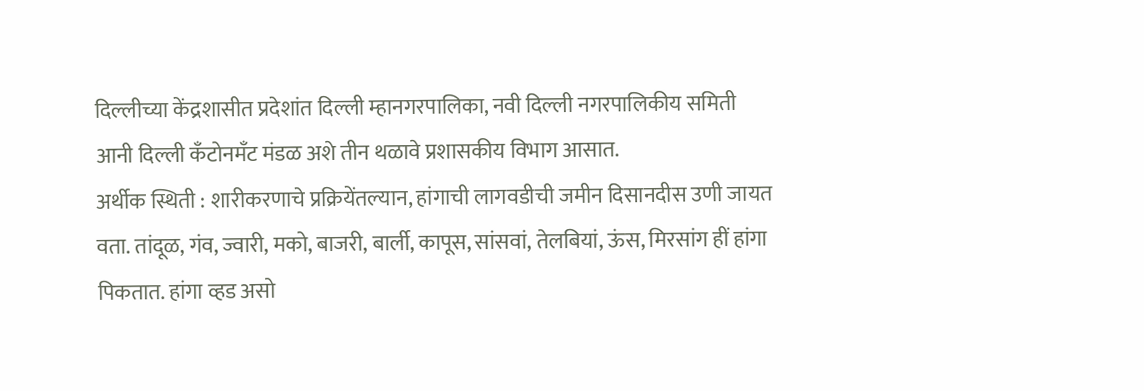दिल्लीच्या केंद्रशासीत प्रदेशांत दिल्ली म्हानगरपालिका, नवी दिल्ली नगरपालिकीय समिती आनी दिल्ली कँटोनमँट मंडळ अशे तीन थळावे प्रशासकीय विभाग आसात.
अर्थीक स्थिती : शारीकरणाचे प्रक्रियेंतल्यान, हांगाची लागवडीची जमीन दिसानदीस उणी जायत वता. तांदूळ, गंव, ज्वारी, मको, बाजरी, बार्ली, कापूस, सांसवां, तेलबियां, ऊंस, मिरसांग हीं हांगा पिकतात. हांगा व्हड असो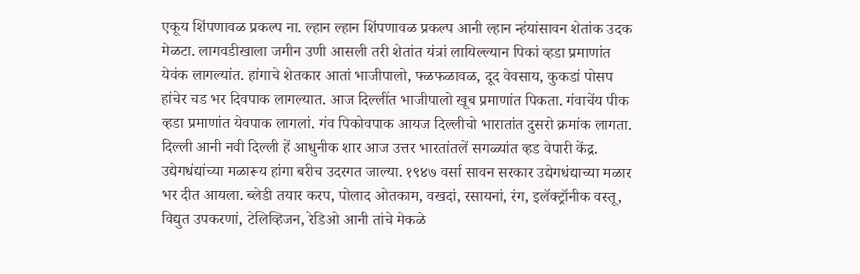एकूय शिंपणावळ प्रकल्प ना. ल्हान ल्हान शिंपणावळ प्रकल्प आनी ल्हान न्हंयांसावन शेतांक उदक मेळटा. लागवडीखाला जमीन उणी आसली तरी शेतांत यंत्रां लायिल्ल्यान पिकां व्हडा प्रमाणांत येवंक लागल्यांत. हांगाचे शेतकार आतां भाजीपालो, फ्ळफळावळ, दूद वेवसाय, कुकडां पोसप हांचेर चड भर दिवपाक लागल्यात. आज दिल्लींत भाजीपालो खूब प्रमाणांत पिकता. गंवाचेंय पीक व्हडा प्रमाणांत येवपाक लागलां. गंव पिकोवपाक आयज दिल्लीचो भारातांत दुसरो क्रमांक लागता.
दिल्ली आनी नवी दिल्ली हें आधुनीक शार आज उत्तर भारतांतलें सगळ्यांत व्हड वेपारी केंद्र. उद्येगधंद्यांच्या मळारूय हांगा बरीच उदरगत जाल्या. १९४७ वर्सा सावन सरकार उद्येगधंद्याच्या मळार भर दीत आयला. ब्लेडी तयार करप, पोलाद ओतकाम, वखदां, रसायनां, रंग, इलॅक्ट्रॉनीक वस्तू, विद्युत उपकरणां, टेलिव्हिजन, रेडिओ आनी तांचे मेकळे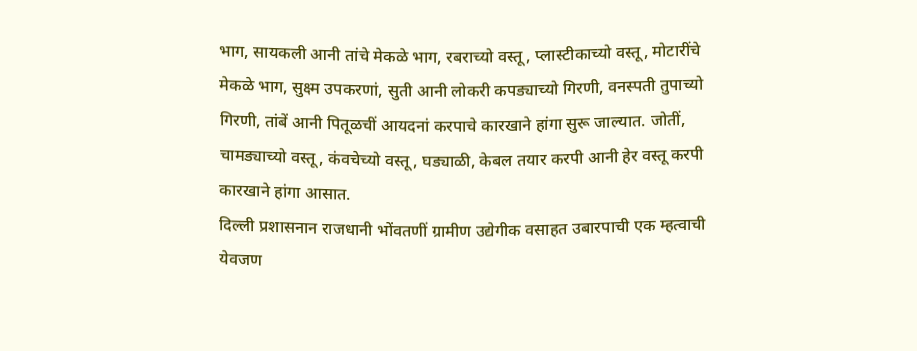भाग, सायकली आनी तांचे मेकळे भाग, रबराच्यो वस्तू, प्लास्टीकाच्यो वस्तू, मोटारींचे मेकळे भाग, सुक्ष्म उपकरणां, सुती आनी लोकरी कपड्याच्यो गिरणी, वनस्पती तुपाच्यो गिरणी, तांबें आनी पितूळचीं आयदनां करपाचे कारखाने हांगा सुरू जाल्यात. जोतीं, चामड्याच्यो वस्तू, कंवचेच्यो वस्तू, घड्याळी, केबल तयार करपी आनी हेर वस्तू करपी कारखाने हांगा आसात.
दिल्ली प्रशासनान राजधानी भोंवतणीं ग्रामीण उद्येगीक वसाहत उबारपाची एक म्हत्वाची येवजण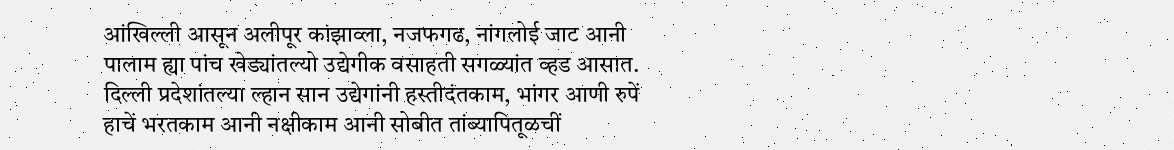आंखिल्ली आसून अलीपूर कांझाव्ला, नजफगढ, नांगलोई जाट आनी पालाम ह्या पांच खेड्यांतल्यो उद्येगीक वसाहती सगळ्यांत व्हड आसात. दिल्ली प्रदेशांतल्या ल्हान सान उद्येगांनी हस्तीदंतकाम, भांगर आणी रुपें हाचें भरतकाम आनी नक्षीकाम आनी सोबीत तांब्यापितूळचीं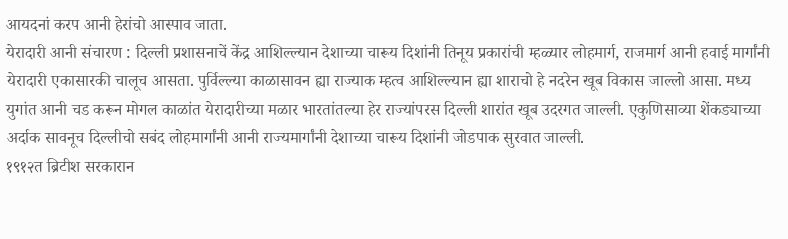आयदनां करप आनी हेरांचो आस्पाव जाता.
येरादारी आनी संचारण : दिल्ली प्रशासनाचें केंद्र आशिल्ल्यान देशाच्या चारूय दिशांनी तिनूय प्रकारांची म्हळ्यार लोहमार्ग, राजमार्ग आनी हवाई मार्गांनी येरादारी एकासारकी चालूच आसता. पुर्विल्ल्या काळासावन ह्या राज्याक म्हत्व आशिल्ल्यान ह्या शाराचो हे नदरेन खूब विकास जाल्लो आसा. मध्य युगांत आनी चड करून मोगल काळांत येरादारीच्या मळार भारतांतल्या हेर राज्यांपरस दिल्ली शारांत खूब उदरगत जाल्ली. एकुणिसाव्या शेंकड्याच्या अर्दाक सावनूच दिल्लीचो सबंद लोहमार्गांनी आनी राज्यमार्गांनी देशाच्या चारूय दिशांनी जोडपाक सुरवात जाल्ली.
१९१२त ब्रिटीश सरकारान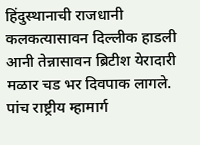हिंदुस्थानाची राजधानी कलकत्यासावन दिल्लीक हाडली आनी तेन्नासावन ब्रिटीश येरादारी मळार चड भर दिवपाक लागले. पांच राष्ट्रीय म्हामार्ग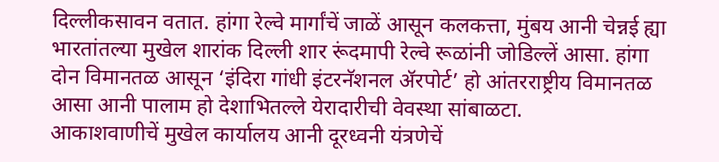दिल्लीकसावन वतात. हांगा रेल्वे मार्गांचें जाळें आसून कलकत्ता, मुंबय आनी चेन्नई ह्या भारतांतल्या मुखेल शारांक दिल्ली शार रूंदमापी रेल्वे रूळांनी जोडिल्लें आसा. हांगा दोन विमानतळ आसून ‘इंदिरा गांधी इंटरनॅशनल ॲरपोर्ट’ हो आंतरराष्ट्रीय विमानतळ आसा आनी पालाम हो देशाभितल्ले येरादारीची वेवस्था सांबाळटा.
आकाशवाणीचें मुखेल कार्यालय आनी दूरध्वनी यंत्रणेचें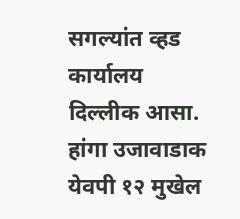सगल्यांत व्हड कार्यालय दिल्लीक आसा. हांगा उजावाडाक येवपी १२ मुखेल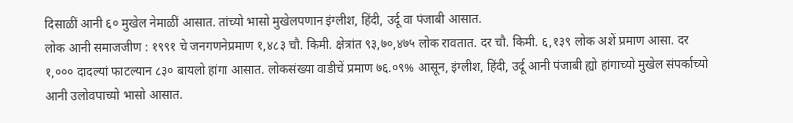दिसाळीं आनी ६० मुखेल नेमाळीं आसात. तांच्यो भासो मुखेलपणान इंग्लीश, हिंदी, उर्दू वा पंजाबी आसात.
लोक आनी समाजजीण : १९९१ चे जनगणनेप्रमाण १,४८३ चौ. किमी. क्षेत्रांत ९३,७०,४७५ लोक रावतात. दर चौ. किमी. ६,१३९ लोक अशें प्रमाण आसा. दर १,००० दादल्यां फाटल्यान ८३० बायलो हांगा आसात. लोकसंख्या वाडीचें प्रमाण ७६.०९% आसून, इंग्लीश, हिंदी, उर्दू आनी पंजाबी ह्यो हांगाच्यो मुखेल संपर्काच्यो आनी उलोवपाच्यो भासो आसात.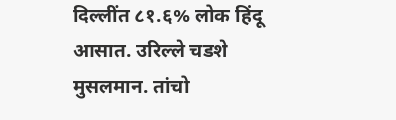दिल्लींत ८१.६% लोक हिंदू आसात. उरिल्ले चडशे मुसलमान. तांचो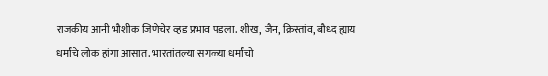राजकीय आनी भौशीक जिणेचेर व्हड प्रभाव पडला. शीख, जैन, क्रिस्तांव, बौध्द ह्याय धर्मांचे लोक हांगा आसात. भारतांतल्या सगळ्या धर्मांचो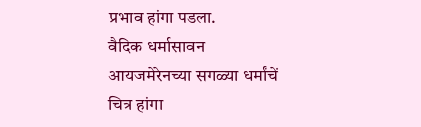प्रभाव हांगा पडला.
वैदिक धर्मासावन आयजमेरेनच्या सगळ्या धर्मांचें चित्र हांगा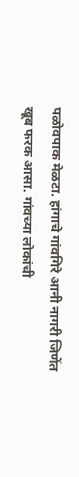पळोवपाक मेळटा. हांगाचे गांवगिरे आनी नागरी जिणेंत खूब फरक आसा. गांवच्या लोकांची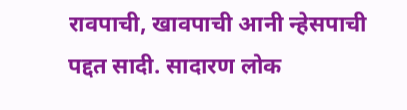रावपाची, खावपाची आनी न्हेसपाची पद्दत सादी. सादारण लोक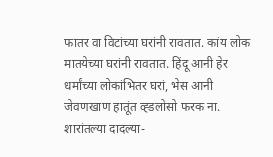फातर वा विटांच्या घरांनी रावतात. कांय लोक मातयेच्या घरांनी रावतात. हिंदू आनी हेर धर्मांच्या लोकांभितर घरां, भेस आनी जेवणखाण हातूंत व्ह्डलोसो फरक ना. शारांतल्या दादल्या-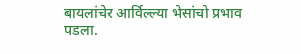बायलांचेर आर्विल्ल्या भेसांचो प्रभाव पडला.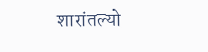शारांतल्यो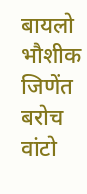बायलो भौशीक जिणेंत बरोच वांटो